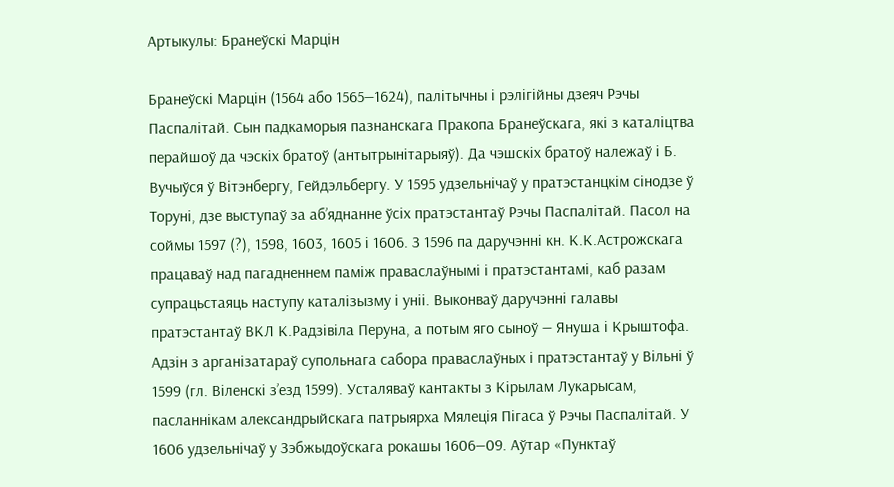Артыкулы: Бранеўскі Марцін

Бранеўскі Марцін (1564 або 1565—1624), палітычны і рэлігійны дзеяч Рэчы Паспалітай. Сын падкаморыя пазнанскага Пракопа Бранеўскага, які з каталіцтва перайшоў да чэскіх братоў (антытрынітарыяў). Да чэшскіх братоў належаў і Б. Вучыўся ў Вітэнбергу, Гейдэльбергу. У 1595 удзельнічаў у пратэстанцкім сінодзе ў Торуні, дзе выступаў за аб’яднанне ўсіх пратэстантаў Рэчы Паспалітай. Пасол на соймы 1597 (?), 1598, 1603, 1605 і 1606. З 1596 па даручэнні кн. К.К.Астрожскага працаваў над пагадненнем паміж праваслаўнымі і пратэстантамі, каб разам супрацьстаяць наступу каталізызму і уніі. Выконваў даручэнні галавы пратэстантаў ВКЛ К.Радзівіла Перуна, а потым яго сыноў — Януша і Крыштофа. Адзін з арганізатараў супольнага сабора праваслаўных і пратэстантаў у Вільні ў 1599 (гл. Віленскі з’езд 1599). Усталяваў кантакты з Кірылам Лукарысам, пасланнікам александрыйскага патрыярха Мялеція Пігаса ў Рэчы Паспалітай. У 1606 удзельнічаў у Зэбжыдоўскага рокашы 1606—09. Аўтар «Пунктаў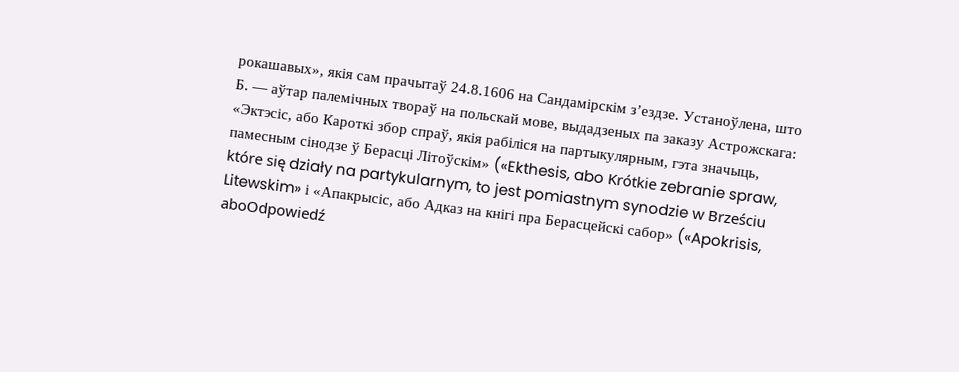рокашавых», якія сам прачытаў 24.8.1606 на Сандамірскім з’ездзе. Устаноўлена, што Б. — аўтар палемічных твораў на польскай мове, выдадзеных па заказу Астрожскага: «Эктэсіс, або Кароткі збор спраў, якія рабіліся на партыкулярным, гэта значыць, памесным сінодзе ў Берасці Літоўскім» («Ekthesis, abo Krótkie zebranie spraw, które się działy na partykularnym, to jest pomiastnym synodzie w Brześciu Litewskim» і «Апакрысіс, або Адказ на кнігі пра Берасцейскі сабор» («Apokrisis, aboOdpowiedź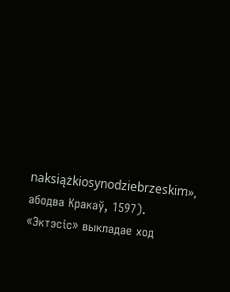naksiążkiosynodziebrzeskim», абодва Кракаў, 1597). «Эктэсіс» выкладае ход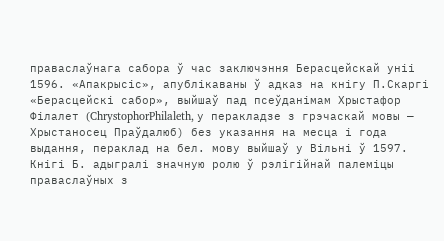праваслаўнага сабора ў час заключэння Берасцейскай уніі 1596. «Апакрысіс», апублікаваны ў адказ на кнігу П.Скаргі «Берасцейскі сабор», выйшаў пад псеўданімам Хрыстафор Філалет (ChrystophorPhilaleth, у перакладзе з грэчаскай мовы — Хрыстаносец Праўдалюб) без указання на месца і года выдання, пераклад на бел. мову выйшаў у Вільні ў 1597. Кнігі Б. адыгралі значную ролю ў рэлігійнай палеміцы праваслаўных з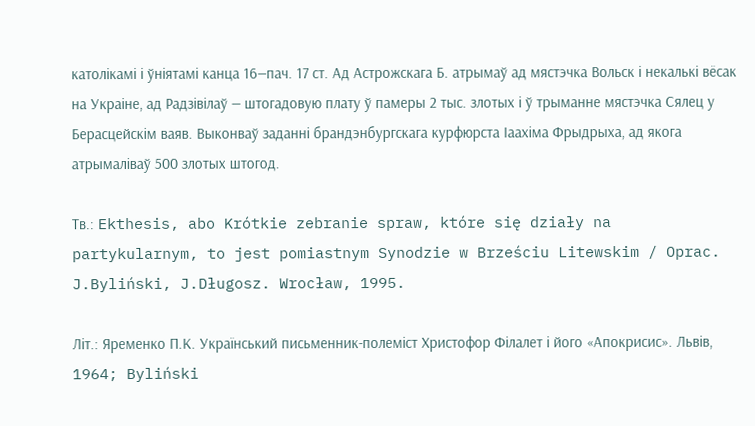католікамі і ўніятамі канца 16—пач. 17 ст. Ад Астрожскага Б. атрымаў ад мястэчка Вольск і некалькі вёсак на Украіне, ад Радзівілаў — штогадовую плату ў памеры 2 тыс. злотых і ў трыманне мястэчка Сялец у Берасцейскім ваяв. Выконваў заданні брандэнбургскага курфюрста Іаахіма Фрыдрыха, ад якога атрымаліваў 500 злотых штогод.

Тв.: Ekthesis, abo Krótkie zebranie spraw, które się działy na partykularnym, to jest pomiastnym Synodzie w Brześciu Litewskim / Oprac. J.Byliński, J.Długosz. Wrocław, 1995.

Літ.: Яременко П.К. Український письменник-полеміст Христофор Філалет і його «Апокрисис». Львів, 1964; Byliński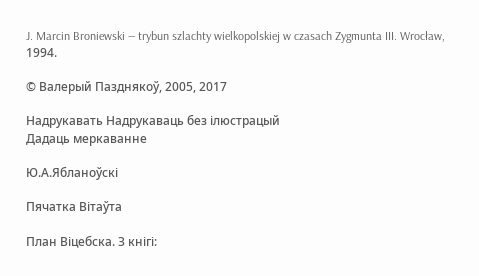J. Marcin Broniewski — trybun szlachty wielkopolskiej w czasach Zygmunta III. Wrocław, 1994.

© Валерый Пазднякоў, 2005, 2017

Надрукавать Надрукаваць без ілюстрацый
Дадаць меркаванне

Ю.А.Ябланоўскі

Пячатка Вітаўта

План Віцебска. З кнігі: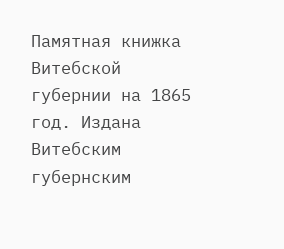Памятная книжка Витебской губернии на 1865 год. Издана Витебским губернским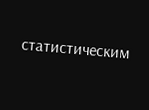статистическим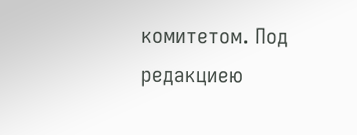комитетом. Под редакциею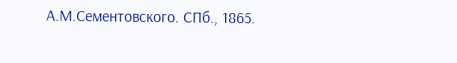А.М.Сементовского. СПб., 1865.